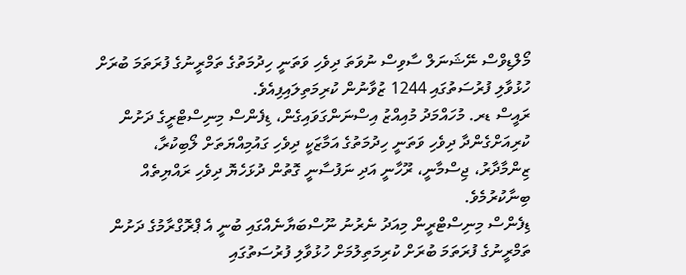މޯލްޑިވްސް ނޭޝަނަލް ސާވިސް ނުވަތަ ދިވެހި ވަތަނީ ހިދުމަތުގެ ތަމްރީނުގެ ފުރަތަމަ ބުރަށް ހުޅުވާލި ފުރުސަތުގައި 1244 ޒުވާނުން ކުރިމަތިލައިފިއެވެ.
ރައީސް ޑރ. މުހައްމަދު މުއިއްޒު އިސްނަންގަވައިގެން، ޑިފެންސް މިނިސްޓްރީގެ ދަށުން ކުރިއަށްގެންދާ ދިވެހި ވަތަނީ ހިދުމަތުގެ އަމާޒަކީ ދިވެހި ގައުމިއްޔަތަށް ލޯބިކުރާ، ޒިންމާދާރު، ޖިސްމާނީ، ރޫހާނީ އަދި ނަފުސާނީ ގޮތުން ދުޅަހެޔޮ ދިވެހި ރައްޔިތެއް ބިނާކުރުމެވެ.
ޑިފެންސް މިނިސްޓްރީން މިއަދު ނެރުނު ނޫސްބަޔާނެއްގައި ބުނީ އެ ޕްރޮގްރާމުގެ ދަށުން ތަމްރީނުގެ ފުރަތަމަ ބުރަށް ކުރިމަތިލުމަށް ހުޅުވާލި ފުރުސަތުގައި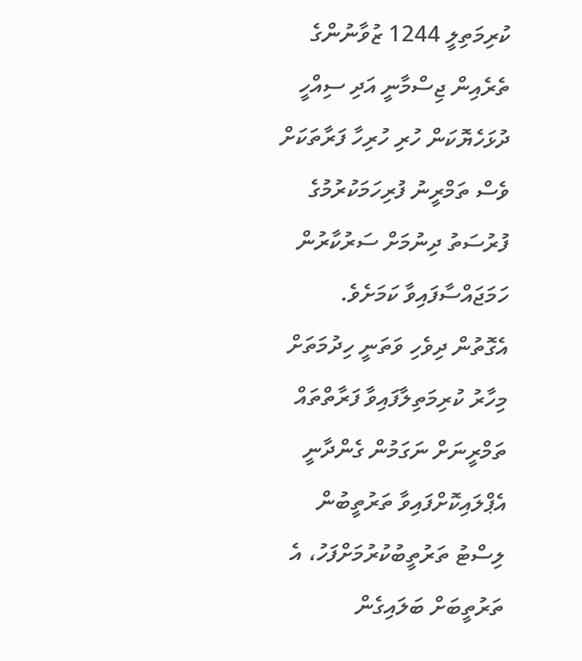ކުރިމަތިލީ 1244 ޒުވާނުންގެ ތެރެއިން ޖިސްމާނީ އަދި ސިއްހީ ދުޅަހެޔޮކަން ހުރި ހުރިހާ ފަރާތަކަށް ވެސް ތަމްރީނު ފުރިހަމަކުރުމުގެ ފުރުސަތު ދިނުމަށް ސަރުކާރުން ހަމަޖައްސާފައިވާ ކަމަށެވެ.
އެގޮތުން ދިވެހި ވަތަނީ ހިދުމަތަށް މިހާރު ކުރިމަތިލާފައިވާ ފަރާތްތައް ތަމްރީނަށް ނަގަމުން ގެންދާނީ އެޕްލައިކޮށްފައިވާ ތަރުތީބުން ލިސްޓު ތަރުތީބުކުރުމަށްފަހު، އެ ތަރުތީބަށް ބަލައިގެން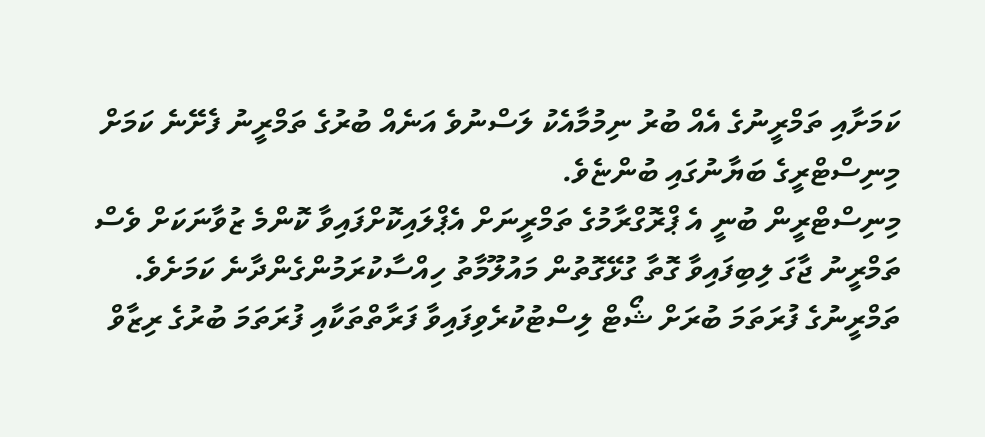ކަމަށާއި ތަމްރީނުގެ އެއް ބުރު ނިމުމާއެކު ލަސްނުވެ އަނެއް ބުރުގެ ތަމްރީނު ފެށޭނެ ކަމަށް މިނިސްޓްރީގެ ބަޔާނުގައި ބުންޏެވެ.
މިނިސްޓްރީން ބުނީ އެ ޕްރޮގްރާމުގެ ތަމްރީނަށް އެޕްލައިކޮށްފައިވާ ކޮންމެ ޒުވާނަކަށް ވެސް ތަމްރީނު ޖާގަ ލިބިފައިވާ ގޮތާ ގުޅޭގޮތުން މައުލޫމާތު ހިއްސާކުރަމުންގެންދާނެ ކަމަށެވެ.
ތަމްރީނުގެ ފުރަތަމަ ބުރަށް ޝޯޓް ލިސްޓުކުރެވިފައިވާ ފަރާތްތަކާއި ފުރަތަމަ ބުރުގެ ރިޒާވް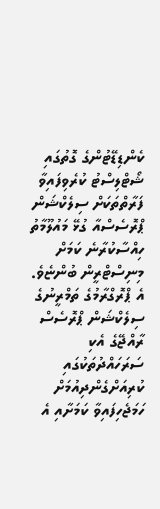ކެންޑިޑޭޓުންގެ ގޮތުގައި ޝޯޓްލިސްޓު ކުރެވިފައިވާ ފަރާތްތަކަށް ސިލެކްޝަން ޕްރޮސެސްއާ ގުޅޭ މައުލޫމާތު ހިއްސާކުރާނެ ކަމަށް މިނިސްޓްރީން ބުންޏެވެ.
އެ ޕްރޮގްރާމުގެ ތަމްރީނުގެ ސިލެކްޝަން ޕްރޮސެސް ރާއްޖޭގެ އެކި ސަރަހައްދުތަކުގައި ކުރިއަށްގެންދިއުމަށް ހަމަޖެހިފައިވާ ކަމަށާއި އެ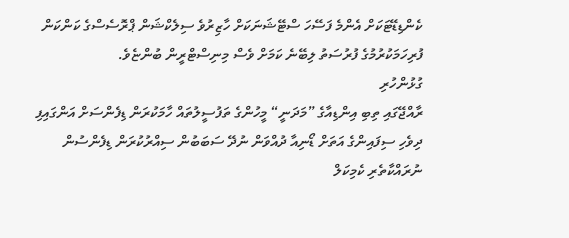ކެންޑިޑޭޓަކަށް އެންމެ ފަސޭހަ ސްޓޭޝަނަކަށް ހާޒިރުވެ ސިލެކްޝަން ޕްރޮސެސްގެ ކަންކަން ފުރިހަމަކުރުމުގެ ފުރުސަތު ލިބޭނެ ކަމަށް ވެސް މިނިސްޓްރީން ބުންޏެވެ.
ގުޅުންހުރި
ރާއްޖޭގައި ތިބި އިންޑިއާގެ ”މަދަނީ“ މީހުންގެ ތަފުސީލުތައް ހާމަކުރަން ޑިފެންސަށް އަންގައިފި
ދިވެހި ސިފައިންގެ އަތަށް ޑޯނިއާ ދުއްވަން ނުދޭ ސަބަބުން ސިއްރުކުރަން ޑިފެންސުން
ނުރައްކާތެރި ކެމިކަލް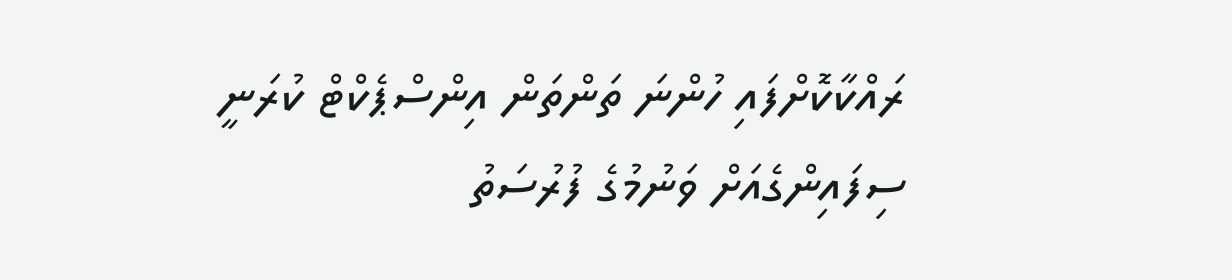ރައްކާކޮށްފައި ހުންނަ ތަންތަން އިންސްޕެކްޓް ކުރަނީ
ސިފައިންގެއަށް ވަނުމުގެ ފުރުސަތު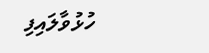ހުޅުވާލައިފި